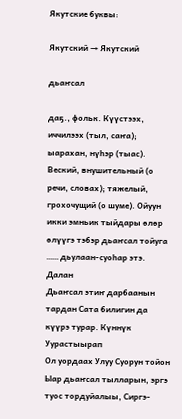Якутские буквы:

Якутский → Якутский

дьаҥсал

даҕ., фольк. Күүстээх, иччилээх (тыл, саҥа); ыарахан, нүһэр (тыас). Веский, внушительный (о речи, словах); тяжелый, грохочущий (о шуме). Ойуун икки эмньик тыйдары өлөр өлүүгэ тэбэр дьаҥсал тойуга …… дьулаан-суоһар этэ. Далан
Дьаҥсал этиҥ дарбаанын тардан Сата билигин да күүрэ турар. Күннүк Уурастыырап
Ол уордаах Улуу Суорун тойон Ыар дьаҥсал тылларын, эргэ туос тордуйалыы, Сиргэ-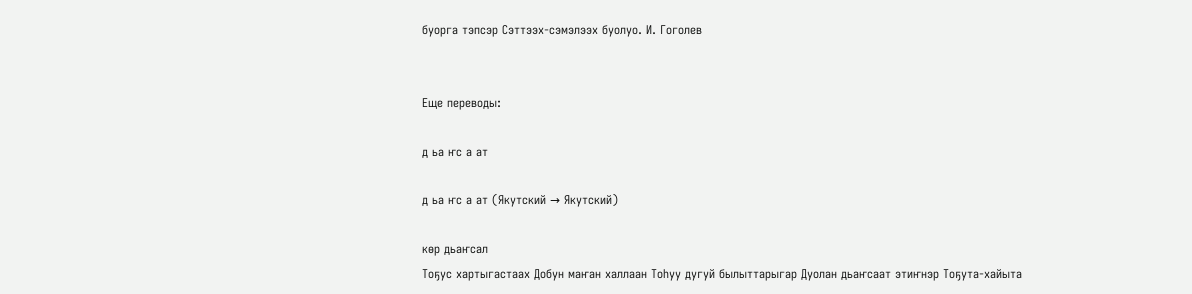буорга тэпсэр Сэттээх-сэмэлээх буолуо. И. Гоголев


Еще переводы:

д ьа ҥс а ат

д ьа ҥс а ат (Якутский → Якутский)

көр дьаҥсал
Тоҕус хартыгастаах Добун маҥан халлаан Тоһуу дугуй былыттарыгар Дуолан дьаҥсаат этиҥнэр Тоҕута-хайыта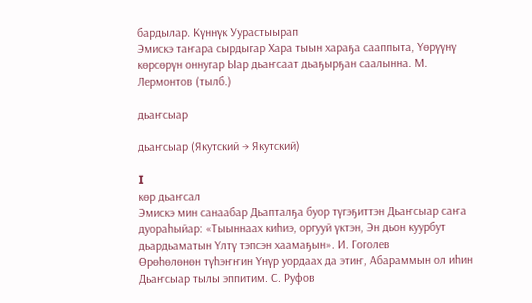бардылар. Күннүк Уурастыырап
Эмискэ таҥара сырдыгар Хара тыын хараҕа сааппыта, Үөрүүнү көрсөрүн оннугар Ыар дьаҥсаат дьаҕырҕан саалынна. М. Лермонтов (тылб.)

дьаҥсыар

дьаҥсыар (Якутский → Якутский)

I
көр дьаҥсал
Эмискэ мин санаабар Дьапталҕа буор түгэҕиттэн Дьаҥсыар саҥа дуораһыйар: «Тыыннаах киһиэ, оргууй үктэн, Эн дьон куурбут дьардьаматын Үлтү тэпсэн хаамаҕын». И. Гоголев
Өрөһөлөнөн түһэҥҥин Үнүр уордаах да этиҥ, Абараммын ол иһин Дьаҥсыар тылы эппитим. С. Руфов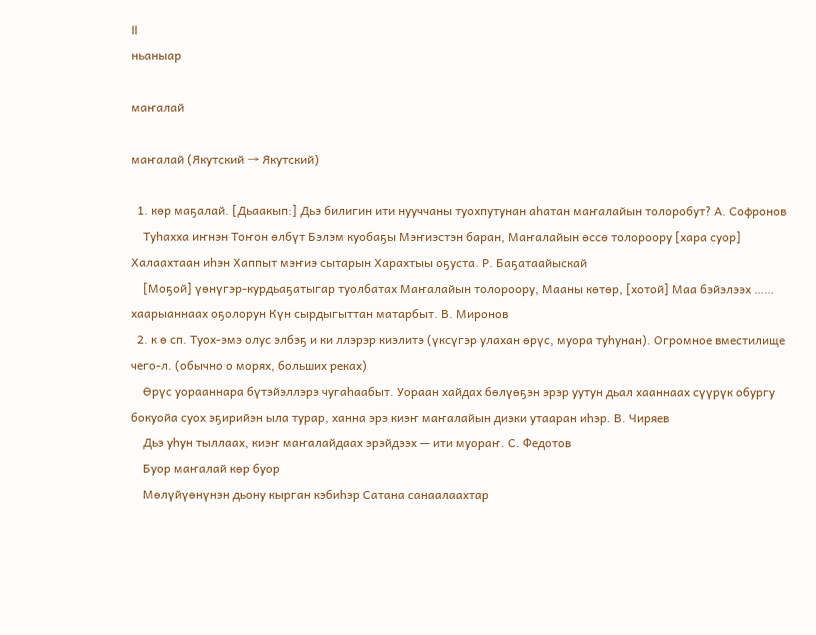II
ньаныар

маҥалай

маҥалай (Якутский → Якутский)

  1. көр маҕалай. [Дьаакып:] Дьэ билигин ити нууччаны туохпутунан аһатан маҥалайын толоробут? А. Софронов
    Туһахха иҥнэн Тоҥон өлбүт Бэлэм куобаҕы Мэҥиэстэн баран, Маҥалайын өссө толороору [хара суор] Халаахтаан иһэн Хаппыт мэҥиэ сытарын Харахтыы оҕуста. Р. Баҕатаайыскай
    [Моҕой] үөнүгэр-курдьаҕатыгар туолбатах Маҥалайын толороору, Мааны көтөр, [хотой] Маа бэйэлээх …… хаарыаннаах оҕолорун Күн сырдыгыттан матарбыт. В. Миронов
  2. к ө сп. Туох-эмэ олус элбэҕ и ки ллэрэр киэлитэ (үксүгэр улахан өрүс, муора туһунан). Огромное вместилище чего-л. (обычно о морях, больших реках)
    Өрүс уорааннара бүтэйэллэрэ чугаһаабыт. Уораан хайдах бөлүөҕэн эрэр уутун дьал хааннаах сүүрүк обургу бокуойа суох эҕирийэн ыла турар, ханна эрэ киэҥ маҥалайын диэки утааран иһэр. В. Чиряев
    Дьэ уһун тыллаах, киэҥ маҥалайдаах эрэйдээх — ити муораҥ. С. Федотов
    Буор маҥалай көр буор
    Мөлүйүөнүнэн дьону кырган кэбиһэр Сатана санаалаахтар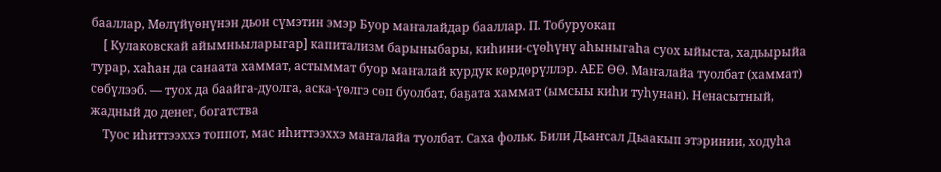бааллар, Мөлүйүөнүнэн дьон сүмэтин эмэр Буор маҥалайдар бааллар. П. Тобуруокап
    [ Кулаковскай айымньыларыгар] капитализм барыныбары, киһини-сүөһүнү аһыныгаһа суох ыйыста, хадьырыйа турар, хаһан да санаата хаммат, астыммат буор маҥалай курдук көрдөрүллэр. АЕЕ ӨӨ. Маҥалайа туолбат (хаммат) сөбүлээб. — туох да баайга-дуолга, аска-үөлгэ сөп буолбат, баҕата хаммат (ымсыы киһи туһунан). Ненасытный, жадный до денег, богатства
    Туос иһиттээххэ топпот, мас иһиттээххэ маҥалайа туолбат. Саха фольк. Били Дьаҥсал Дьаакып этэринии, ходуһа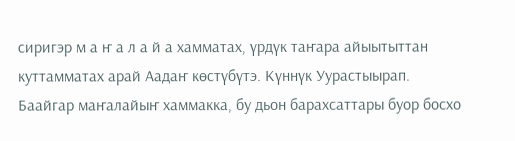сиригэр м а ҥ а л а й а хамматах, үрдүк таҥара айыытыттан куттамматах арай Аадаҥ көстүбүтэ. Күннүк Уурастыырап. Баайгар маҥалайыҥ хаммакка, бу дьон барахсаттары буор босхо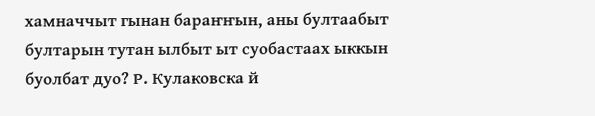хамначчыт гынан бараҥҥын, аны бултаабыт бултарын тутан ылбыт ыт суобастаах ыккын буолбат дуо? Р. Кулаковска й